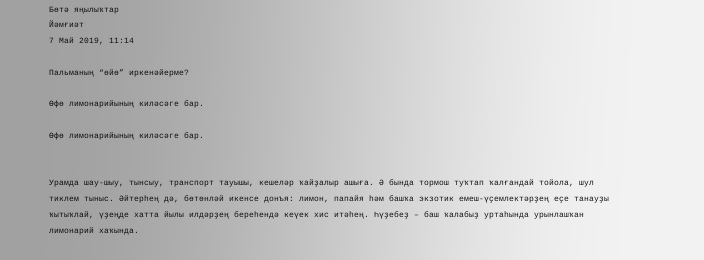Бөтә яңылыҡтар
Йәмғиәт
7 Май 2019, 11:14

Пальманың “өйө” иркенәйерме?

Өфө лимонарийының киләсәге бар.

Өфө лимонарийының киләсәге бар.


Урамда шау-шыу, тынсыу, транспорт тауышы, кешеләр ҡайҙалыр ашыға. Ә бында тормош туҡтап ҡалғандай тойола, шул тиклем тыныс. Әйтерһең дә, бөтөнләй икенсе донъя: лимон, папайя һәм башҡа экзотик емеш-үҫемлектәрҙең еҫе танауҙы ҡытыҡлай, үҙеңде хатта йылы илдәрҙең береһендә кеүек хис итәһең. Һүҙебеҙ – баш ҡалабыҙ уртаһында урынлашҡан лимонарий хаҡында.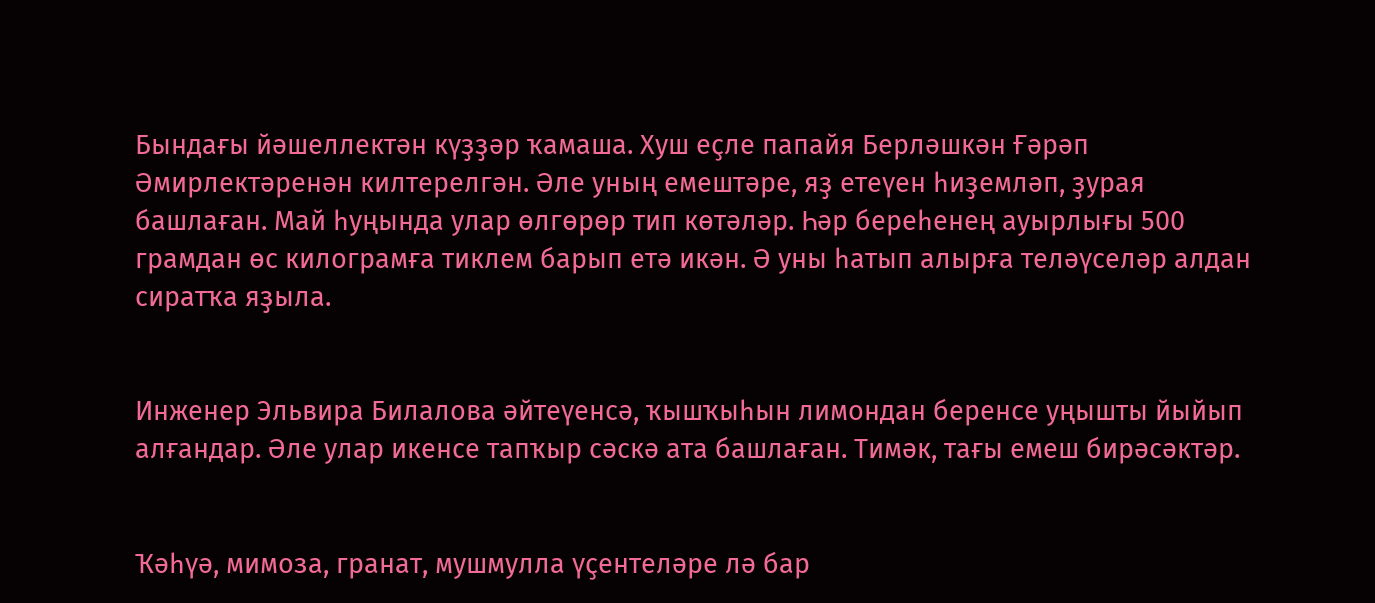Бындағы йәшеллектән күҙҙәр ҡамаша. Хуш еҫле папайя Берләшкән Ғәрәп Әмирлектәренән килтерелгән. Әле уның емештәре, яҙ етеүен һиҙемләп, ҙурая башлаған. Май һуңында улар өлгөрөр тип көтәләр. Һәр береһенең ауырлығы 500 грамдан өс килограмға тиклем барып етә икән. Ә уны һатып алырға теләүселәр алдан сиратҡа яҙыла.


Инженер Эльвира Билалова әйтеүенсә, ҡышҡыһын лимондан беренсе уңышты йыйып алғандар. Әле улар икенсе тапҡыр сәскә ата башлаған. Тимәк, тағы емеш бирәсәктәр.


Ҡәһүә, мимоза, гранат, мушмулла үҫентеләре лә бар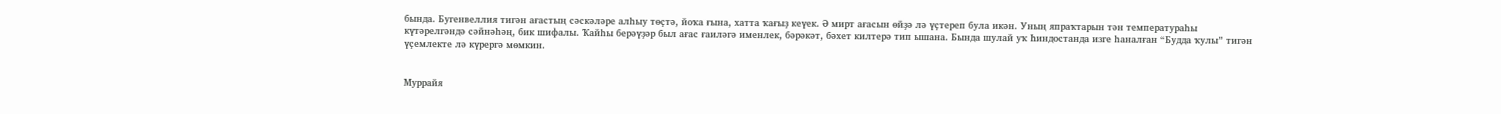бында. Бугенвеллия тигән ағастың сәскәләре алһыу төҫтә, йоҡа ғына, хатта ҡағыҙ кеүек. Ә мирт ағасын өйҙә лә үҫтереп була икән. Уның япраҡтарын тән температураһы күтәрелгәндә сәйнәһәң, бик шифалы. Ҡайһы берәүҙәр был ағас ғаиләгә именлек, бәрәкәт, бәхет килтерә тип ышана. Бында шулай уҡ Һиндостанда изге һаналған “Будда ҡулы” тигән үҫемлекте лә күрергә мөмкин.


Муррайя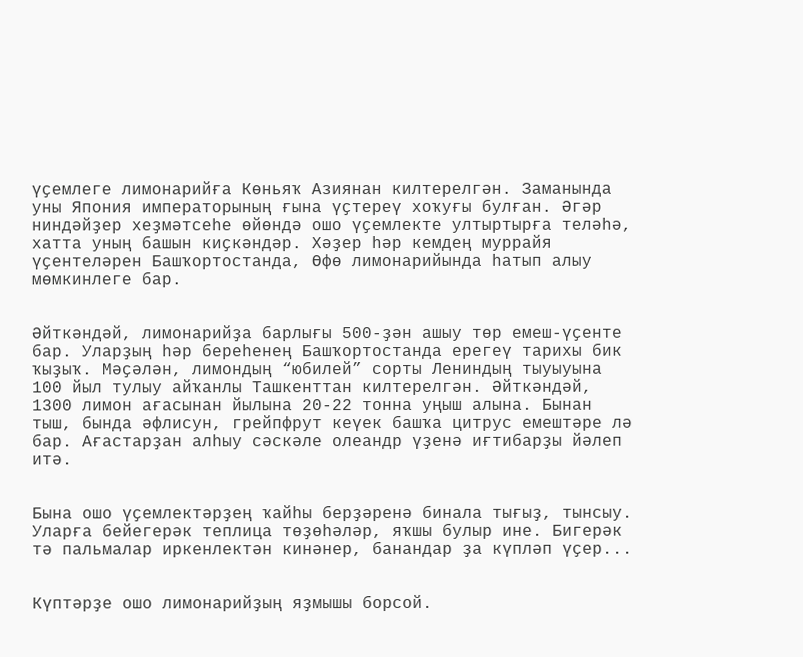үҫемлеге лимонарийға Көньяҡ Азиянан килтерелгән. Заманында уны Япония императорының ғына үҫтереү хоҡуғы булған. Әгәр ниндәйҙер хеҙмәтсеһе өйөндә ошо үҫемлекте ултыртырға теләһә, хатта уның башын киҫкәндәр. Хәҙер һәр кемдең муррайя үҫентеләрен Башҡортостанда, Өфө лимонарийында һатып алыу мөмкинлеге бар.


Әйткәндәй, лимонарийҙа барлығы 500-ҙән ашыу төр емеш-үҫенте бар. Уларҙың һәр береһенең Башҡортостанда ерегеү тарихы бик ҡыҙыҡ. Мәҫәлән, лимондың “юбилей” сорты Лениндың тыуыуына 100 йыл тулыу айҡанлы Ташкенттан килтерелгән. Әйткәндәй, 1300 лимон ағасынан йылына 20-22 тонна уңыш алына. Бынан тыш, бында әфлисун, грейпфрут кеүек башҡа цитрус емештәре лә бар. Ағастарҙан алһыу сәскәле олеандр үҙенә иғтибарҙы йәлеп итә.


Бына ошо үҫемлектәрҙең ҡайһы берҙәренә бинала тығыҙ, тынсыу. Уларға бейегерәк теплица төҙөһәләр, яҡшы булыр ине. Бигерәк тә пальмалар иркенлектән кинәнер, банандар ҙа күпләп үҫер...


Күптәрҙе ошо лимонарийҙың яҙмышы борсой.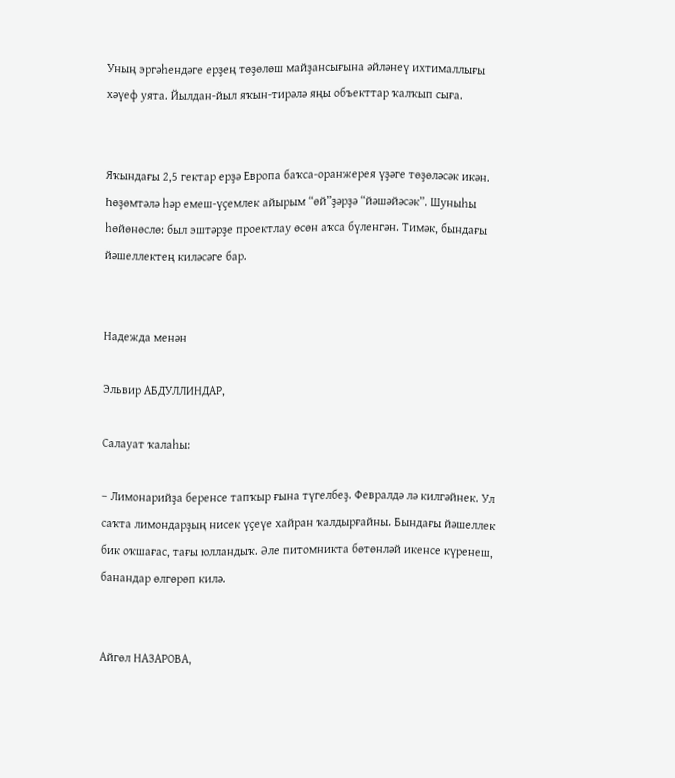Уның эргәһендәге ерҙең төҙөлөш майҙансығына әйләнеү ихтималлығы хәүеф уята. Йылдан-йыл яҡын-тирәлә яңы объекттар ҡалҡып сыға.


Яҡындағы 2,5 гектар ерҙә Европа баҡса-оранжерея үҙәге төҙөләсәк икән. Һөҙөмтәлә һәр емеш-үҫемлек айырым “өй”ҙәрҙә “йәшәйәсәк”. Шуныһы һөйөнөслө: был эштәрҙе проектлау өсөн аҡса бүленгән. Тимәк, бындағы йәшеллектең киләсәге бар.


Надежда менән

Эльвир АБДУЛЛИНДАР,

Салауат ҡалаһы:

– Лимонарийҙа беренсе тапҡыр ғына түгелбеҙ. Февралдә лә килгәйнек. Ул саҡта лимондарҙың нисек үҫеүе хайран ҡалдырғайны. Бындағы йәшеллек бик оҡшағас, тағы юлландыҡ. Әле питомникта бөтөнләй икенсе күренеш, банандар өлгөрөп килә.


Айгөл НАЗАРОВА,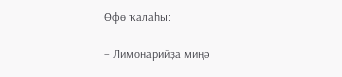Өфө ҡалаһы:

– Лимонарийҙа миңә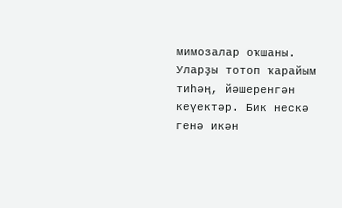мимозалар оҡшаны. Уларҙы тотоп ҡарайым тиһәң, йәшеренгән кеүектәр. Бик нескә генә икән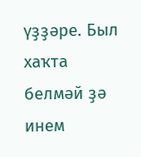үҙҙәре. Был хаҡта белмәй ҙә инем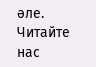әле.
Читайте нас